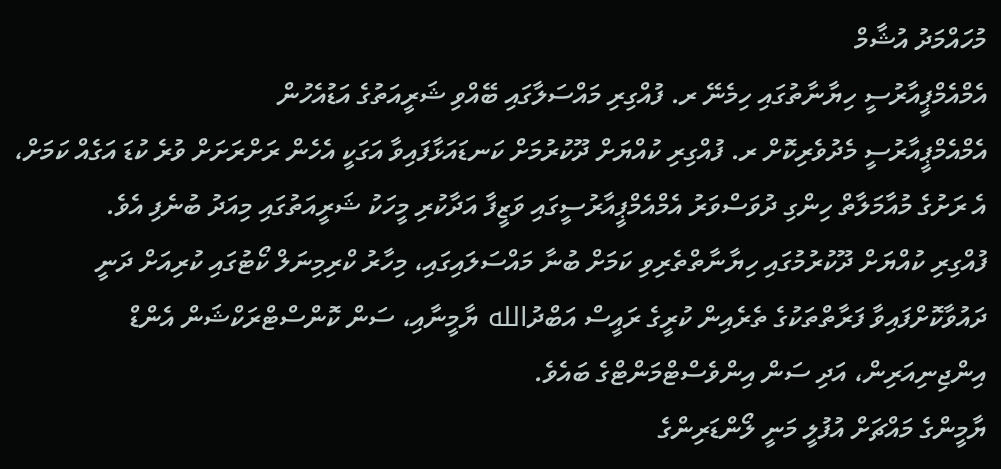މުހައްމަދު އުޝާމް
އެމްއެމްޕީއާރުސީ ހިޔާނާތުގައި ހިމެނޭ ރ. ފުއްގިރި މައްސަލާގައި ބޭއްވި ޝަރީއަތުގެ އަޑުއެހުން
އެމްއެމްޕީއާރުސީ މެދުވެރިކޮށް ރ. ފުއްގިރި ކުއްޔަށް ދޫކުރުމަށް ކަނޑައަޅާފައިވާ އަގަކީ އެހެން ރަށްރަށަށް ވުރެ ކުޑަ އަގެއް ކަމަށް، އެ ރަށުގެ މުއާމަލާތް ހިންގި ދުވަސްވަރު އެމްއެމްޕީއާރުސީގައި ވަޒީފާ އަދާކުރި މީހަކު ޝަރީއަތުގައި މިއަދު ބުނެފި އެވެ.
ފުއްގިރި ކުއްޔަށް ދޫކުރުމުގައި ހިޔާނާތްތެރިވި ކަމަށް ބުނާ މައްސަލައިގައި، މިހާރު ކްރިމިނަލް ކޯޓުގައި ކުރިއަށް ދަނީ ދައުވާކޮށްފައިވާ ފަރާތްތަކުގެ ތެރެއިން ކުރީގެ ރައީސް އަބްދުالله ޔާމީނާއި، ސަން ކޮންސްޓްރަކްޝަން އެންޑް އިންޖިނިއަރިން، އަދި ސަން އިންވެސްޓްމަންޓްގެ ބައެވެ.
ޔާމީންގެ މައްޗަށް އުފުލީ މަނީ ލޯންޑަރިންގެ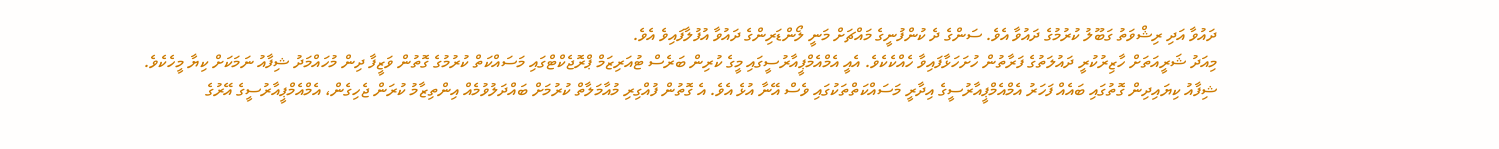ދައުވާ އަދި ރިޝްވަތު ގަބޫލު ކުރުމުގެ ދައުވާ އެވެ. ސަންގެ ދެ ކުންފުނީގެ މައްޗަށް މަނީ ލޯންޑަރިންގެ ދައުވާ އުފުލާފައިވެ އެވެ.
މިއަދު ޝަރީއަތަށް ހާޒިރުކުރީ ދައުލަތުގެ ފަރާތުން ހުށަހަޅާފައިވާ ހެއްކެކެވެ. އެއީ އެމްއެމްޕީއާރުސީގައި މީގެ ކުރިން ބަރެސް ޓުއަރިޒަމް ޕްރޮޖެކްޓްގައި މަސައްކަތް ކުރުމުގެ ގޮތުން ވަޒީފާ ދިން މުހައްމަދު ޝިފާއު ނަމަކަށް ކިޔާ މީހެކެވެ.
ޝިފާއު ކިޔައިދިން ގޮތުގައި ބައެއް ފަހަރު އެމްއެމްޕީއާރުސީގެ އިދާރީ މަސައްކަތްތަކުގައި ވެސް އޭނާ އުޅެ އެވެ. އެ ގޮތުން ފުއްގިރި މުއާމަލާތް ކުރުމަށް ބައްދަލުވުމެއް އިންތިޒާމު ކުރަން ޖެހިގެން، އެމްއެމްޕީއާރުސީގެ އޭރުގެ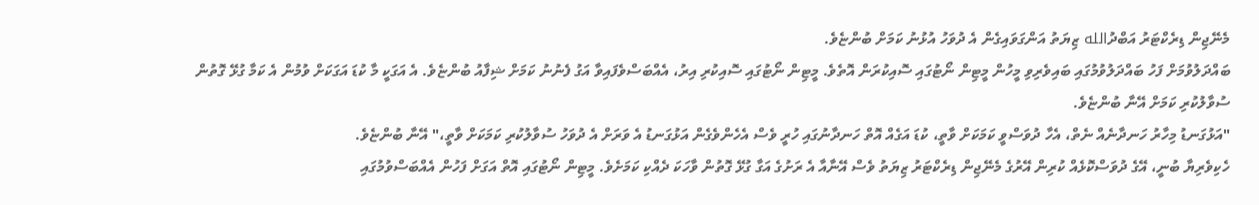މެނޭޖިން ޑިރެކްޓަރު އަބްދުالله ޒިޔަތު އަންގަވައިގެން އެ ދުވަހު އުޅުނު ކަމަށް ބުންޏެވެ.
ބައްދަލުވުމަށް ފަހު ބައްދަލުވުމުގައި ބައިވެރިވި މީހުން މީޓިން ނޯޓުގައި ސޮއިކުރަން އޮތެވެ. މީޓިން ނޯޓުގައި ސޮއިކުރި އިރު، އެއްބަސްވެފައިވާ އަގު ފެނުނު ކަމަށް ޝިފާއު ބުންޏެވެ. އެ އަގަކީ މާ ކުޑަ އަގަކަށް ވުމުން އެ ކަމާ ގުޅޭ ގޮތުން ސުވާލުކުރި ކަމަށް އޭނާ ބުންޏެވެ.
"އަޅުގަނޑު މިހާރު ހަނދާނެއް ނެތް، އެހާ ދުވަސްވީ ކަމަކަށް ވާތީ، ކުޑަ އަގެއް އޮތް ހަނދާނުގައި ހުރީ ވެސް އެހެންވެގެން އަޅުގަނޑު އެ ވަރަށް އެ ދުވަހު ސުވާލުކުރި ކަމަކަށް ވާތީ،" އޭނާ ބުންޏެވެ.
ހެކިވެރިޔާ ބުނީ، އޭގެ ދުވަސްކޮޅެއް ކުރިން އޭރުގެ މެނޭޖިން ޑިރެކްޓަރު ޒިޔަތު ވެސް އޭނާއާ އެ ރަށުގެ އަގާ ގުޅޭ ގޮތުން ވާހަކަ ދެއްކި ކަމަށެވެ. މީޓިން ނޯޓުގައި އޮތް އަގަށް ފަހުން އެއްބަސްވުމުގައި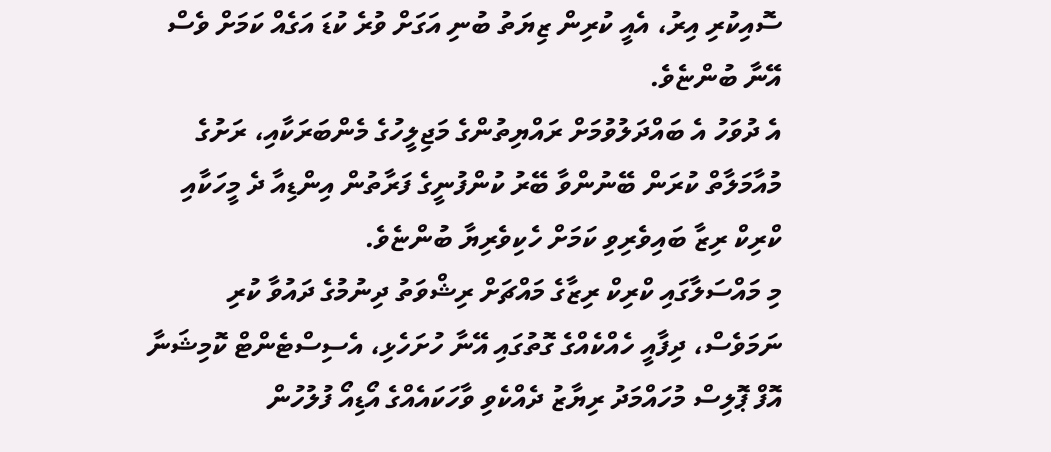ސޮއިކުރި އިރު، އެއީ ކުރިން ޒިޔަތު ބުނި އަގަށް ވުރެ ކުޑަ އަގެއް ކަމަށް ވެސް އޭނާ ބުންޏެވެ.
އެ ދުވަހު އެ ބައްދަލުވުމަށް ރައްޔިތުންގެ މަޖިލީހުގެ މެންބަރަކާއި، ރަށުގެ މުއާމަލާތް ކުރަން ބޭނުންވާ ބޭރު ކުންފުނީގެ ފަރާތުން އިންޑިއާ ދެ މީހަކާއި ކްރިކް ރިޒާ ބައިވެރިވި ކަމަށް ހެކިވެރިޔާ ބުންޏެވެ.
މި މައްސަލާގައި ކްރިކް ރިޒާގެ މައްޗަށް ރިޝްވަތު ދިނުމުގެ ދައުވާ ކުރި ނަމަވެސް، ދިފާއީ ހެއްކެއްގެ ގޮތުގައި އޭނާ ހުށަހެޅި، އެސިސްޓެންޓް ކޮމިޝަނާ އޮފް ޕޮލިސް މުހައްމަދު ރިޔާޒު ދެއްކެވި ވާހަކައެއްގެ އޯޑިއޯ ފުލުހުން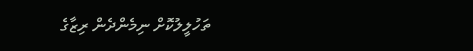ތަހުލީލުކޮށް ނިމެންދެން ރިޒާގެ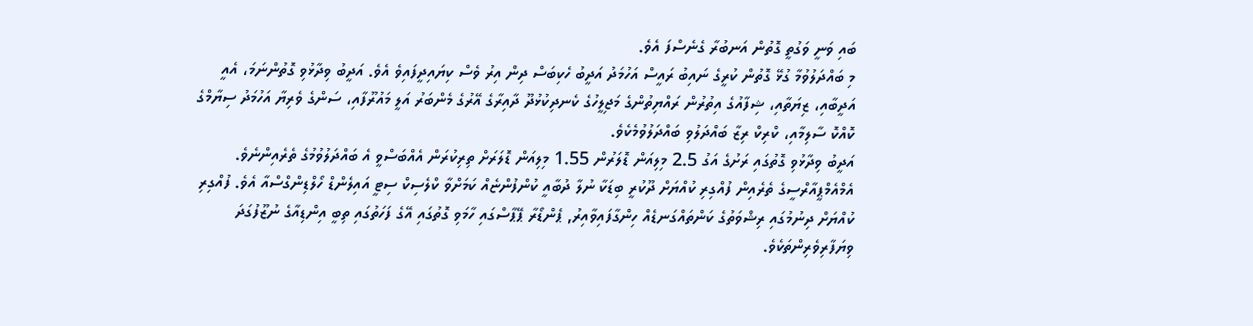ބައި ވަނީ ވަގުތީ ގޮތުން އަނބުރާ ގެނެސްފަ އެވެ.
މި ބައްދަލުވުމާ ގުޅޭ ގޮތުން ކުރީގެ ނައިބު ރައީސް އަހުމަދު އަދީބު ހެކިބަސް ދިން އިރު ވެސް ކިޔައިދީފައިވެ އެވެ. އަދީބު ވިދާޅުވި ގޮތުންނަމަ، އެއީ އަދީބާއި، ޒިޔަތާއި، ޝިފާއުގެ އިތުރުން ރައްޔިތުންގެ މަޖިލީހުގެ ކެނދިކުޅުދޫ ދާއިރާގެ އޭރުގެ މެންބަރު އަލީ މައުރޫފާއި، ސަންގެ ވެރިޔާ އަހުމަދު ސިޔާމްގެ ކޮއްކޮ ސާލިމާއި، ކްރިކް ރިޒާ ބައްދަލުވި ބައްދަލުވުމެކެވެ.
އަދީބު ވިދާޅުވި ގޮތުގައި ރަށުގެ އަގު 2.5 މިލިއަން ޑޮލަރުން 1.55 މިލިއަން ޑޮލަރަށް ތިރިކުރަން އެއްބަސްވީ އެ ބައްދަލުވުމުގެ ތެރެއިންނެވެ.
އެމްއެމްޕީއާރްސީގެ ތެރެއިން ފުއްގިރި ކުއްޔަށް ދޫކުރީ ބިޑަކާ ނުލާ ދުބާއީ ކުންފުންޏެއް ކަމަށްވާ ކްލެސިކް ސިޓީ އައިލެންޑް ހޯލްޑިންގްސްއާ އެވެ. ފުއްގިރި ކުއްޔަށް ދިނުމުގައި ރިޝްވަތުގެ ކަންތައްގަނޑެއް ހިންގާފައިވާއިރު, ޕެންޑޯރާ ޕޭޕާސްގައި ހާމަވި ގޮތުގައި އޭގެ ފަހަތުގައި ތިބީ އިންޑިއާގެ ނުޒޫފުގަދަ ވިޔަފާރިވެރިންތަކެވެ.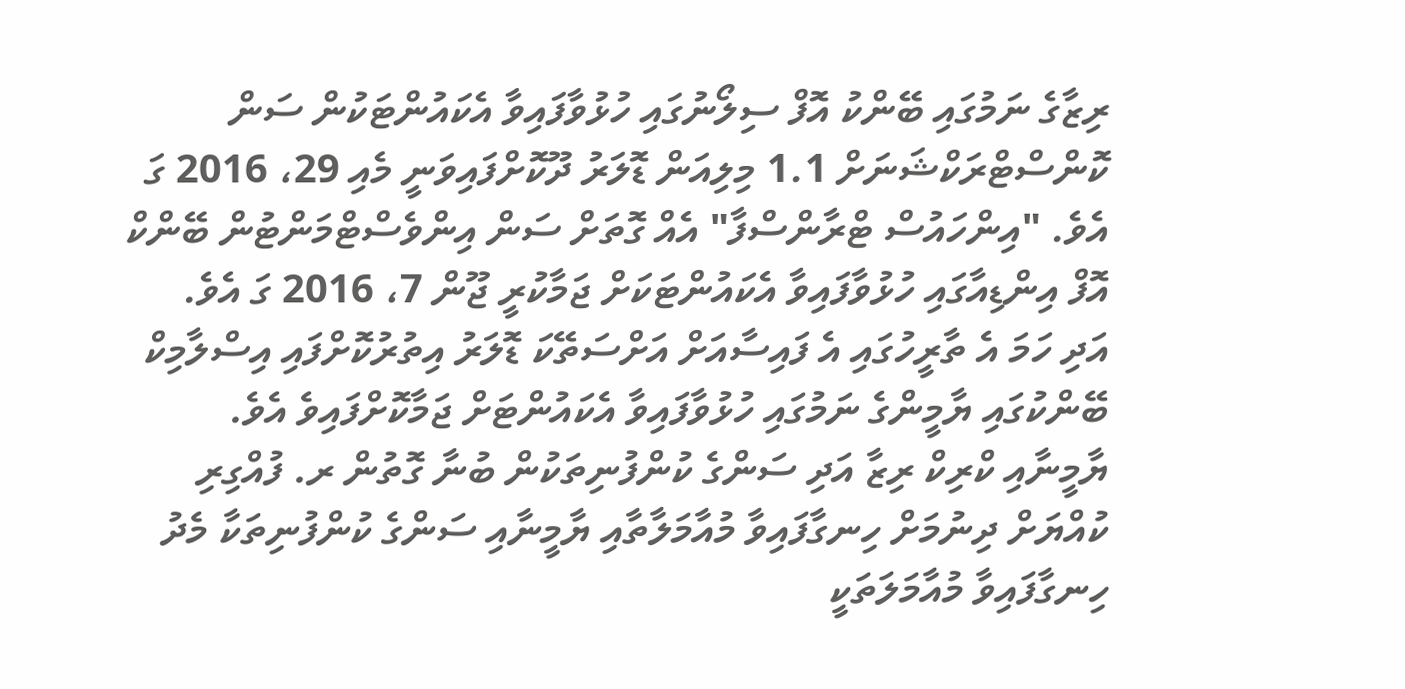ރިޒާގެ ނަމުގައި ބޭންކު އޮފް ސިލޯނުގައި ހުޅުވާފައިވާ އެކައުންޓަކުން ސަން ކޮންސްޓްރަކްޝަނަށް 1.1 މިލިއަން ޑޮލަރު ދޫކޮށްފައިވަނީ މެއި 29، 2016 ގަ އެވެ. "އިންހައުސް ޓްރާންސްފާ" އެއް ގޮތަށް ސަން އިންވެސްޓްމަންޓުން ބޭންކް އޮފް އިންޑިއާގައި ހުޅުވާފައިވާ އެކައުންޓަކަށް ޖަމާކުރީ ޖޫން 7، 2016 ގަ އެވެ.
އަދި ހަމަ އެ ތާރީހުގައި އެ ފައިސާއަށް އަށްސަތޭކަ ޑޮލަރު އިތުރުކޮށްފައި އިސްލާމިކް ބޭންކުގައި ޔާމީންގެ ނަމުގައި ހުޅުވާފައިވާ އެކައުންޓަށް ޖަމާކޮށްފައިވެ އެވެ.
ޔާމީނާއި ކްރިކް ރިޒާ އަދި ސަންގެ ކުންފުނިތަކުން ބުނާ ގޮތުން ރ. ފުއްގިރި ކުއްޔަށް ދިނުމަށް ހިނގާފައިވާ މުއާމަލާތާއި ޔާމީނާއި ސަންގެ ކުންފުނިތަކާ މެދު ހިނގާފައިވާ މުއާމަލަތަކީ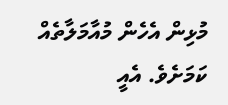މުޅިން އެހެން މުއާމަލާތެއް ކަމަށެވެ. އެއީ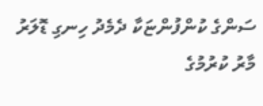ސަންގެ ކުންފުންޏަކާ ދެމެދު ހިނގި ޑޮލަރު މާރު ކުރުމުގެ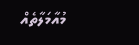މުއާމަލާތެއް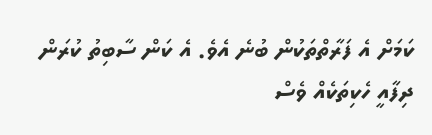ކަމަށް އެ ފަރާތްތަކުން ބުނެ އެވެ. އެ ކަން ސާބިތު ކުރަން ދިފާއީ ހެކިތަކެއް ވެސް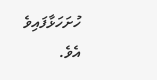ހުށަހަޅާފައިވެ އެވެ.